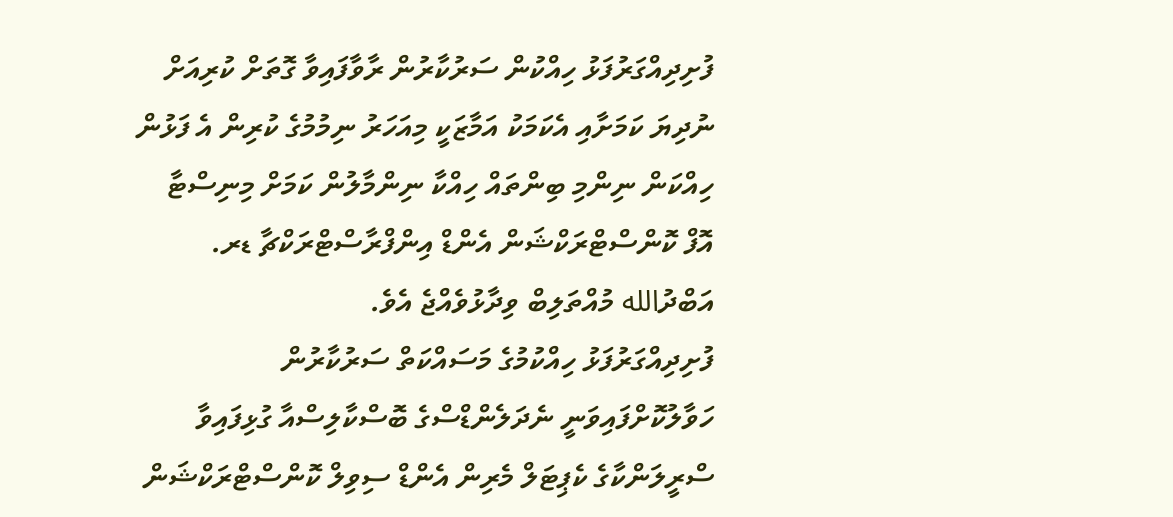ފުށިދިއްގަރުފަޅު ހިއްކުން ސަރުކާރުން ރާވާފައިވާ ގޮތަށް ކުރިއަށް ނުދިޔަ ކަމަށާއި އެކަމަކު އަމާޒަކީ މިއަހަރު ނިމުމުގެ ކުރިން އެ ފަޅުން ހިއްކަން ނިންމި ބިންތައް ހިއްކާ ނިންމާލުން ކަމަށް މިނިސްޓާ އޮފް ކޮންސްޓްރަކްޝަން އެންޑް އިންފްރާސްޓްރަކްޗާ ޑރ. އަބްދުالله މުއްތަލިބް ވިދާޅުވެއްޖެ އެވެ.
ފުށިދިއްގަރުފަޅު ހިއްކުމުގެ މަސައްކަތް ސަރުކާރުން ހަވާލުކޮށްފައިވަނީ ނެދަލެންޑްސްގެ ބޮސްކާލިސްއާ ގުޅިފައިވާ ސްރީލަންކާގެ ކެޕިޓަލް މެރިން އެންޑް ސިވިލް ކޮންސްޓްރަކްޝަން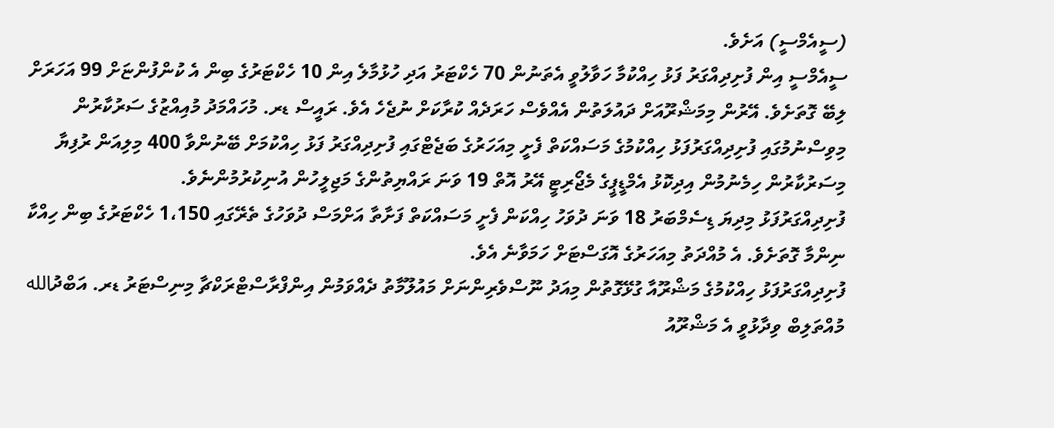(ސީއެމްސީ) އަށެވެ.
ސީއެމްސީ އިން ފުށިދިއްގަރު ފަޅު ހިއްކުމާ ހަވާލުވީ އެތަނުން 70 ހެކްޓަރު އަދި ހުޅުމާލެ އިން 10 ހެކްޓަރުގެ ބިން އެ ކުންފުންޏަށް 99 އަހަރަށް ލިބޭ ގޮތަށެވެ. އޭރުން މިމަޝްރޫއަށް ދައުލަތުން އެއްވެސް ހަރަދެއް ކުރާކަށް ނުޖެހެ އެވެ. ރައީސް ޑރ. މުހައްމަދު މުއިއްޒުގެ ސަރުކާރުން މިވިސްނުމުގައި ފުށިދިއްގަރުފަޅު ހިއްކުމުގެ މަސައްކަތް ފެށީ މިއަހަރުގެ ބަޖެޓްގައި ފުށިދިއްގަރު ފަޅު ހިއްކުމަށް ބޭނުންވާ 400 މިލިއަން ރުފިޔާ މިސަރުކާރުން ހިމެނުމުން އިދިކޮޅު އެމްޑީޕީގެ މެޖޯރިޓީ އޭރު އޮތް 19 ވަނަ ރައްޔިތުންގެ މަޖިލީހުން އުނިކުރުމުންނެވެ.
ފުށިދިއްގަރުފަޅު މިދިޔަ ޑިސެމްބަރު 18 ވަނަ ދުވަހު ހިއްކަން ފެށީ މަސައްކަތް ފަށާތާ އަށްމަސް ދުވަހުގެ ތެރޭގައި 1،150 ހެކްޓަރުގެ ބިން ހިއްކާ ނިންމާ ގޮތަށެވެ. އެ މުއްދަތު މިއަހަރުގެ އޮގަސްޓަށް ހަމަވާނެ އެވެ.
ފުށިދިއްގަރުފަޅު ހިއްކުމުގެ މަޝްރޫއާ ގުޅޭގޮތުން މިއަދު ނޫސްވެރިންނަށް މައުލޫމާތު ދެއްވަމުން އިންފްރާސްޓްރަކްޗާ މިނިސްޓަރު ޑރ. އަބްދުالله މުއްތަލިބް ވިދާޅުވީ އެ މަޝްރޫއު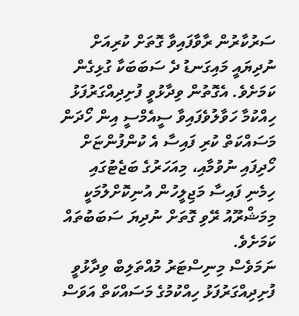ސަރުކާރުން ރާވާފައިވާ ގޮތަށް ކުރިއަށް ނުދިޔައީ މައިގަނޑު ދެ ސަބަބަކާ ގުޅިގެން ކަމަށެވެ. އެގޮތުން ވިދާޅުވީ ފުށިދިއްގަރުފަޅު ހިއްކުމާ ހަވާލުވެފައިވާ ސީއެމްސީ އިން ހޯދަން މަސައްކަތް ކުރި ފައިސާ އެ ކުންފުންޏަށް ހޯދިފައި ނުވުމާއި، މިއަހަރުގެ ބަޖެޓުގައި ހިމެނި ފައިސާ މަޖިލީހުން އުނިކޮށްލުމަކީ މިމަޝްރޫއު ރޭވި ގޮތަށް ނުދިޔަ ސަބަބުތައް ކަމަށެވެ.
ނަމަވެސް މިނިސްޓަރު މުއްތަލިބް ވިދާޅުވީ ފުށިދިއްގަރުފަޅު ހިއްކުމުގެ މަސައްކަތް އަވަސް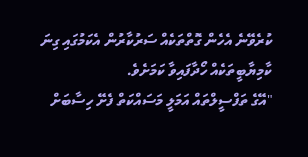ކުރެވޭނެ އެހެން ގޮތްތަކެއް ސަރުކާރުން އެކަމުގައި ގިނަ ކާމިޔާބީތަކެއް ހޯދާފައިވާ ކަމަށެވެ.
"އޭގެ ތަފްސީލްތައް އަމަލީ މަސައްކަތް ފެށޭ ހިސާބަށް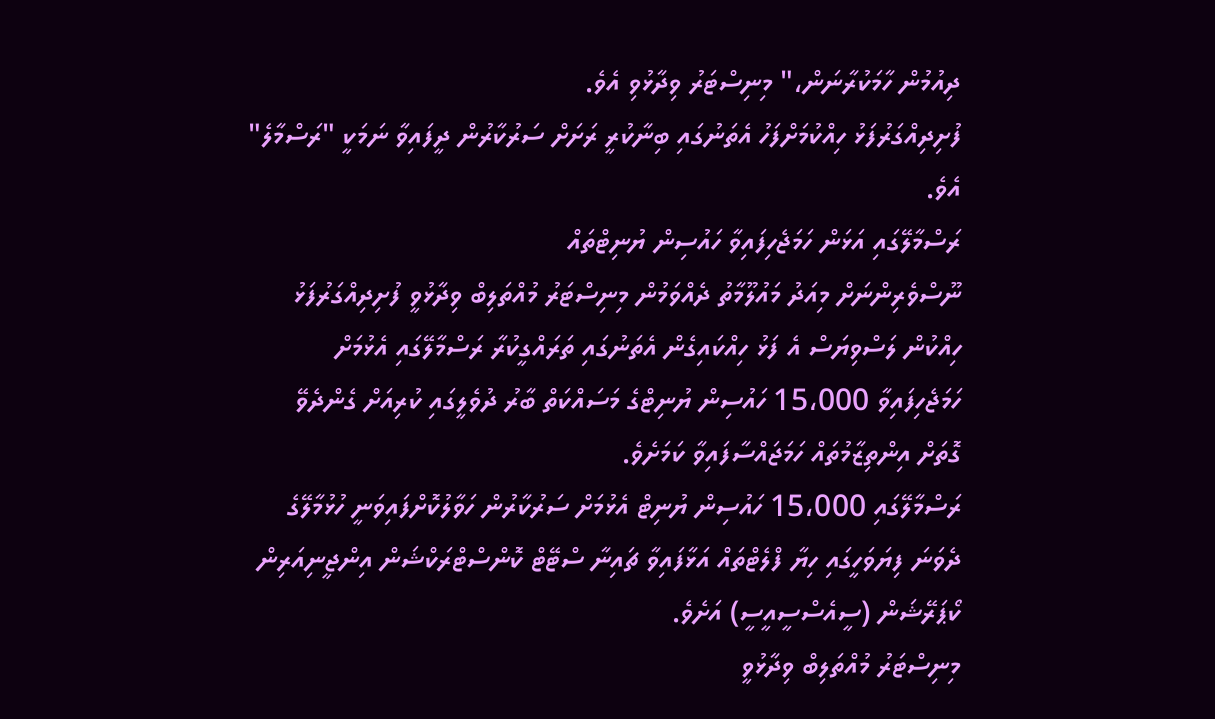ދިއުމުން ހާމަކުރާނަން،" މިނިސްޓަރު ވިދާޅުވި އެވެ.
ފުށިދިއްގަރުފަޅު ހިއްކުމަށްފަހު އެތަނުގައި ބިނާކުރީ ރަށަށް ސަރުކާރުން ދީފައިވާ ނަމަކީ "ރަސްމާލެ" އެވެ.
ރަސްމާލޭގައި އަޅަން ހަމަޖެހިފައިވާ ހައުސިން ޔުނިޓްތައް
ނޫސްވެރިންނަށް މިއަދު މައުލޫމާތު ދެއްވަމުން މިނިސްޓަރު މުއްތަލިބް ވިދާޅުވީ ފުށިދިއްގަރުފަޅު ހިއްކުން ލަސްވިޔަސް އެ ފަޅު ހިއްކައިގެން އެތަނުގައި ތަރައްގީކުރާ ރަސްމާލޭގައި އެޅުމަށް ހަމަޖެހިފައިވާ 15،000 ހައުސިން ޔުނިޓްގެ މަސައްކަތް ބާރު ދުވެލީގައި ކުރިއަށް ގެންދެވޭ ގޮތަށް އިންތިޒާމުތައް ހަމަޖައްސާފައިވާ ކަމަށެވެ.
ރަސްމާލޭގައި 15،000 ހައުސިން ޔުނިޓް އެޅުމަށް ސަރުކާރުން ހަވާލުކޮށްފައިވަނީ ހުޅުމާލޭގެ ދެވަނަ ފިޔަވަހީގައި ހިޔާ ފްލެޓްތައް އަޅާފައިވާ ޗައިނާ ސްޓޭޓް ކޮންސްޓްރަކްޝަން އިންޖީނިއަރިން ކޯޕަރޭޝަން (ސީއެސްސީއީސީ) އަށެވެ.
މިނިސްޓަރު މުއްތަލިބް ވިދާޅުވީ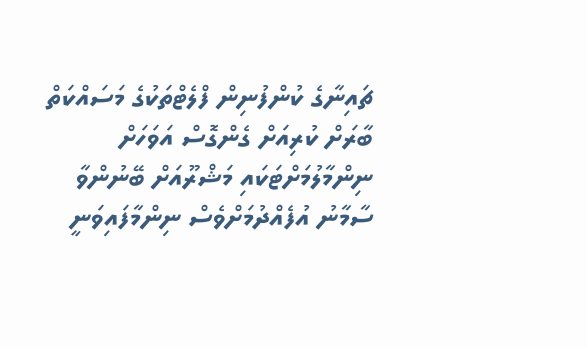ޗައިނާގެ ކުންފުނިން ފްލެޓްތަކުގެ މަސައްކަތް ބާރަށް ކުރިއަށް ގެންގޮސް އަވަހަށް ނިންމާލުމަށްޓަކައި މަޝްރޫއަށް ބޭނުންވާ ސާމާނު އުފެއްދުމަށްވެސް ނިންމާފައިވަނީ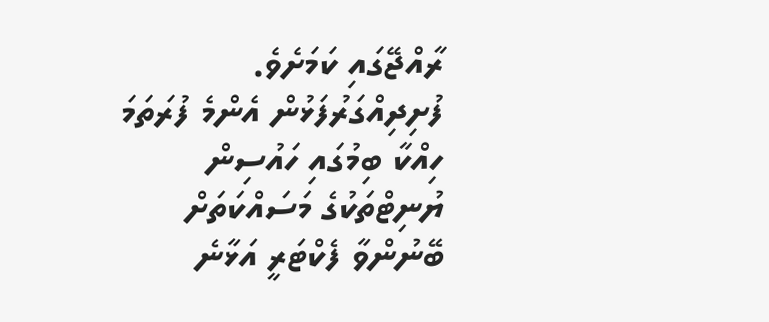ރާއްޖޭގައި ކަމަށެވެ. ފުށިދިއްގަރުފަޅުން އެންމެ ފުރަތަމަ ހިއްކާ ބިމުގައި ހައުސިން ޔުނިޓްތަކުގެ މަސައްކަތަށް ބޭނުންވާ ފެކްޓަރީ އަޅާނެ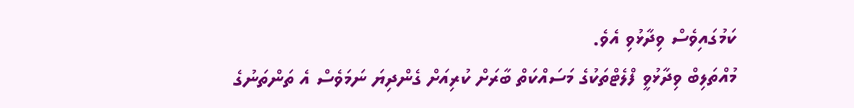ކަމުގައިވެސް ވިދާޅުވި އެވެ.
މުއްތަލިބް ވިދާޅުވީ ފްލެޓްތަކުގެ މަސައްކަތް ބާރަށް ކުރިއަށް ގެންދިޔަ ނަމަވެސް އެ ތަންތަނުގެ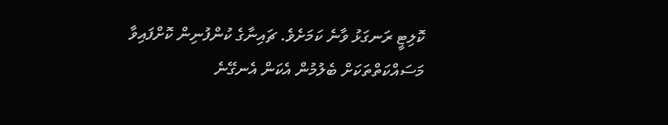ކޮލިޓީ ރަނގަޅު ވާނެ ކަމަށެވެ. ޗައިނާގެ ކުންފުނިން ކޮށްފައިވާ މަސައްކަތްތަކަށް ބެލުމުން އެކަން އެނގޭނެ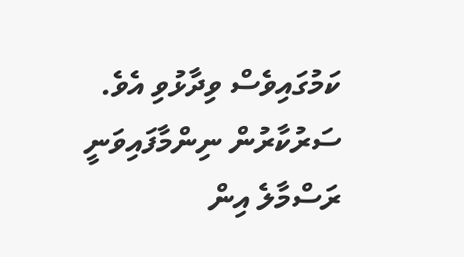ކަމުގައިވެސް ވިދާޅުވި އެވެ.
ސަރުކާރުން ނިންމާފައިވަނީ ރަސްމާލެ އިން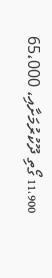11،900 ގޯތި ދޫކުރުމަށާއި، 65،000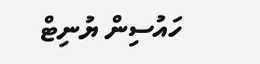ހައުސިން ޔުނިޓް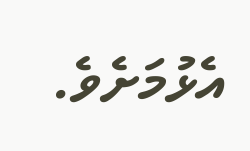އެޅުމަށެވެ.